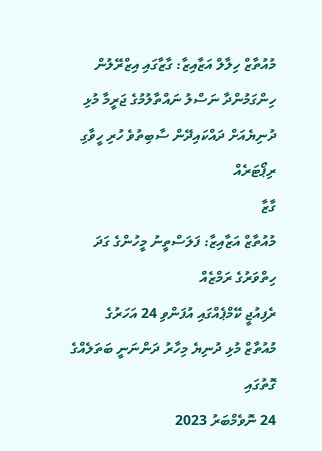މުއުތާޒް ހިލާލް އަޒާއިޒާ: ގާޒާގައި އިޒްރޭލުން ހިންގަމުންދާ ނަސްލު ނައްތާލުމުގެ ޖަރީމާ މުޅި ދުނިޔެއަށް ދައްކައިދޭން ސާބިތުވެ ހުރި ހީވާގި ރިޕޯޓަރެއް
ގާޒާ
މުއުތާޒް އަޒާއިޒާ: ފަލަސްތީނު މީހުންގެ ގަދަ ހިތްވަރުގެ ރަމްޒެއް
ރެފިއުޖީ ކޭމްޕެއްގައި އުފަންވި 24 އަހަރުގެ މުއުތާޒް މުޅި ދުނިޔެ މިހާރު ދަންނަނީ ބަތަލެއްގެ ގޮތުގައި
24 ނޮވެމްބަރު 2023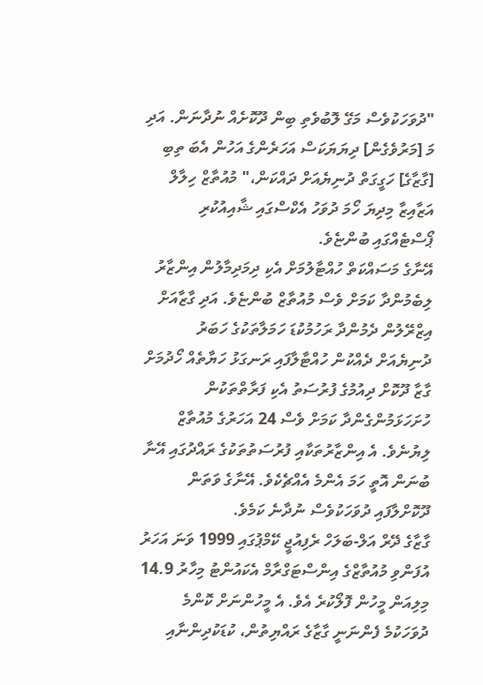"ދުވަހަކުވެސް މަގޭ ލޮބުވެތި ބިން ދޫކޮށެއް ނުދާނަން. އަދި މަ [މަރުވެގެން] ދިޔަޔަކަސް އަހަރެންގެ އަހުން އެބަ ތިބި [ގާޒާގެ] ހަގީގަތް ދުނިޔެއަށް ދައްކަން،" މުއުތާޒް ހިލާލް އަޒާއިޒާ މިދިޔަ ހޯމަ ދުވަހު އެކްސްގައި ޝާއިއުކުރި ޕޯސްޓެއްގައި ބުންޏެވެ.
އޭނާގެ މަސައްކަތް ހުއްޓާލުމަށް އެކި ދިމަދިމާލުން އިންޒާރު ލިބެމުންދާ ކަމަށް ވެސް މުއުތާޒް ބުންޏެވެ. އަދި ގާޒާއަށް އިޒްރޭލުން ދެމުންދާ ރަހުމުކުޑަ ހަމަލާތަކުގެ ހަބަރު ދުނިޔެއަށް ދެއްކުން ހުއްޓާލާފައި ރަނގަޅު ހަޔާތެއް ހޯދުމަށް ގާޒާ ދޫކޮށް ދިއުމުގެ ފުރުސަތު އެކި ފަރާތްތަކުން ހުށަހަޅަމުންގެންދާ ކަމަށް ވެސް 24 އަހަރުގެ މުއުތާޒް ލިޔުނެވެ. އެ އިންޒާރުތަކާއި ފުރުސަތުތަކުގެ ރައްދުގައި އޭނާ ބުނަން އޮތީ ހަމަ އެންމެ އެއްޗެކެވެ. އޭނާގެ ވަތަން ދޫކޮށްލާފައި ދުވަހަކުވެސް ނުދާނެ ކަމެވެ.
ގާޒާގެ ދޭރް އަލް-ބަލަހް ރެފިއުޖީ ކޭމްޕުގައި 1999 ވަނަ އަހަރު އުފަންވި މުއުތާޒްގެ އިންސްޓަގްރާމް އެކައުންޓު މިހާރު 14.9 މިލިއަން މީހުން ފޮލޯކުރެ އެވެ. އެ މީހުންނަށް ކޮންމެ ދުވަހަކުމެ ފެންނަނީ ގާޒާގެ ރައްޔިތުން، ކުޑަކުދިންނާއި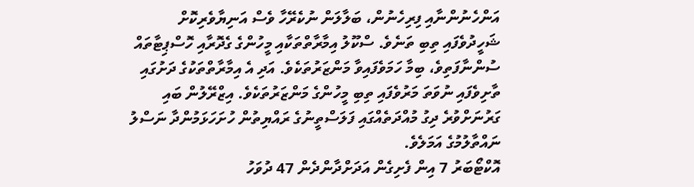އަންހެނުންނާއި ފިރިހެނުން، ބަލާލަން ނުކެރޭހާ ވެސް އަނިޔާވެރިކޮށް ޝަހީދުވެފައި ތިބި ތަނެވެ. ސްކޫލު އިމާރާތްތަކާއި މީހުންގެ ގެދޮރާއި ހޮސްޕިޓާތައް ސުންނާފަތިވެ، ބިމާ ހަމަވެފައިވާ މަންޒަރުތަކެވެ. އަދި އެ އިމާރާތްތަކުގެ ދަށުގައި ތާށިވެފައި ނުވަތަ މަރުވެފައި ތިބި މީހުންގެ މަންޒަރުތަކެވެ. އިޒްރޭލުން ބައި ގަރުނަށްވުރެ ދިގު މުއްދަތެއްގައި ފަލަސްތީނުގެ ރައްޔިތުން ހުށަހަޅަމުންދާ ނަސްލު ނައްތާލުމުގެ އަމަލެވެ.
އޮކްޓޯބަރު 7 އިން ފެށިގެން އަދަށްދާންދެން 47 ދުވަހު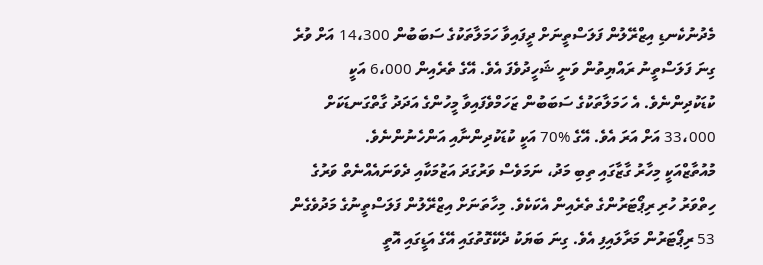މެދުނުކެނޑި އިޒްރޭލުން ފަލަސްތީނަށް ދީފައިވާ ހަމަލާތަކުގެ ސަބަބުން 14،300 އަށް ވުރެ ގިނަ ފަލަސްތީނު ރައްޔިތުން ވަނީ ޝަހީދުވެފަ އެވެ. އޭގެ ތެރެއިން 6،000 އަކީ ކުޑަކުދިންނެވެ. އެ ހަމަލާތަކުގެ ސަބަބުން ޒަހަމްވެފައިވާ މީހުންގެ އަދަދު ގާތްގަނޑަކަށް 33،000 އަށް އަރަ އެވެ. އޭގެ %70 އަކީ ކުޑަކުދިންނާއި އަންހެނުންނެވެ.
މުއުތާޒްއަކީ މިހާރު ގާޒާގައި ތިބި މަދު، ނަމަވެސް ވަރުގަދަ އަޒުމަކާއި ދެވަނައެއްނެތް ވަރުގެ ހިތްވަރު ހުރި ރިޕޯޓަރުންގެ ތެރެއިން އެކަކެވެ. މިހާތަނަށް އިޒްރޭލުން ފަލަސްތީނުގެ މަދުވެގެން 53 ރިޕޯޓަރުން މަރާލައިފި އެވެ. ގިނަ ބަޔަކު ދެކޭގޮތުގައި އޭގެ އަޑީގައި އޮތީ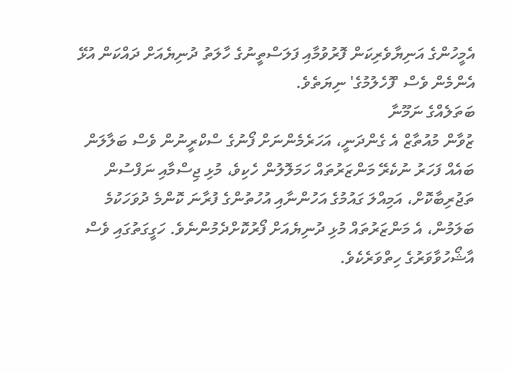އެމީހުންގެ އަނިޔާވެރިކަން ފޮރުވުމާއި ފަލަސްތީނުގެ ހާލަތު ދުނިޔެއަށް ދައްކަން އުޅޭ އެންމެން ވެސް 'ފޮހެލުމުގެ' ނިޔަތެވެ.
ބަތަލެއްގެ ނަމޫނާ
ޒުވާން މުއުތާޒް އެ ގެންދަނީ، އަހަރެމެންނަށް ފޯނުގެ ސްކްރީނުން ވެސް ބަލާލަން ބައެއް ފަހަރު ނުކެރޭ މަންޒަރުތައް ހަމަލޮލުން ހެކިވެ، މުޅި ޖިސްމާއި ނަފްސުން ތަޖުރިބާކޮށް، އަމިއްލަ ގައުމުގެ އަހުންނާއި އުހުތުންގެ ފުރާނަ ކޮންމެ ދުވަހަކުމެ ބަލަމުން، އެ މަންޒަރުތައް މުޅި ދުނިޔެއަށް ފޯރުކޮށްދެމުންނެވެ. ހަގީގަތުގައި ވެސް އާޝޯހުވާވަރުގެ ހިތްވަރެކެވެ.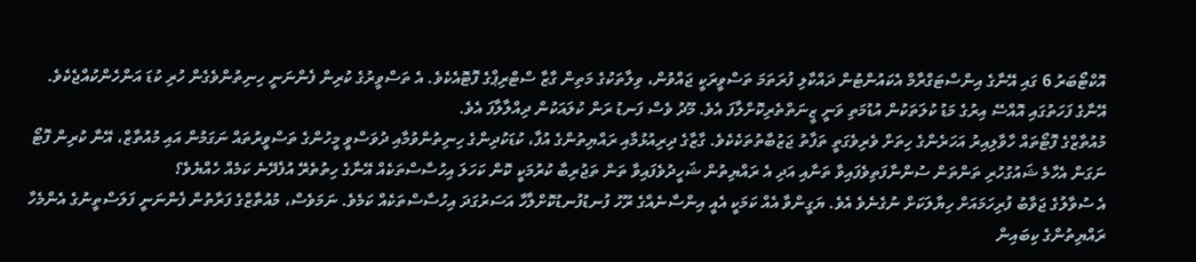އޮކްޓޯބަރު 6 ގައި އޭނާގެ އިންސްޓަގްރާމް އެކައުންޓުން ދައްކާލި ފުރަތަމަ ތަސްވީރަކީ ޖައްވުން، ވިލާތަކުގެ މަތިން ގާޒާ ސްޓްރިޕްގެ ފޮޓޮއެކެވެ. އެ ތަސްވީރުގެ ކުރިން ފެންނަނީ ހިނިތުންވެގެން ހުރި ކުޑަ އަންހެންކުއްޖެކެވެ. އޭނާގެ ފަހަތުގައި އޮއްސޭ އިރުގެ މަޑު ކުލަތަކުން އުޑުމަތި ވަނީ ޒީނަތްތެރިކޮށްލާފަ އެވެ. މޫދު ވެސް ފަނޑު ރަން ކުލައަކުން ދިއްލާލާފަ އެވެ.
މުއުތާޒްގެ ފޮޓޯތައް ހާވާލިއިރު އަހަރެންގެ ހިތަށް ވެރިވެގަތީ ތަފާތު ޖަޒުބާތުތަކެކެވެ. ގާޒާގެ ދިރިއުޅުމާއި ރައްޔިތުންގެ އުފާ، ކުޑަކުދިންގެ ހިނިތުންވުމާއި ދުވަސްވީ މީހުންގެ ތަސްވީރުތައް ނަގަމުން އައި މުއުތާޒް، އޭނާ ކުރިން ފޮޓޯ ނަގަން އެހާމެ ޝައުގުހުރި ތަންތަން ސުންނާފަތިވެފައިވާ ތަނާއި އަދި އެ ރައްޔިތުން ޝަހީދުވެފައިވާ ތަން ތަޖުރިބާ ކުރުމަކީ ކޮން ކަހަލަ އިހުސާސްތަކެއް އޭނާގެ ހިތުތެރޭ އުފެދޭނެ ކަމެއް ހެއްޔެވެ؟
އެ ސުވާލުގެ ޖަވާބު ފުރިހަމައަށް ހިޔާލަކަށް ނުގެނެވެ އެވެ. ޔަގީންވާ އެއް ކަމަކީ އެއީ އިންސާނެއްގެ ރޫހު ފުނޑުފުނޑުކޮށްލާހާ އަސަރުގަދަ އިހުސާސްތަކެއް ކަމެވެ. ނަމަވެސް، މުއުތާޒްގެ ފަރާތުން ފެންނަނީ ފަލަސްތީނުގެ އެންމެހާ ރައްޔިތުންގެ ކިބައިން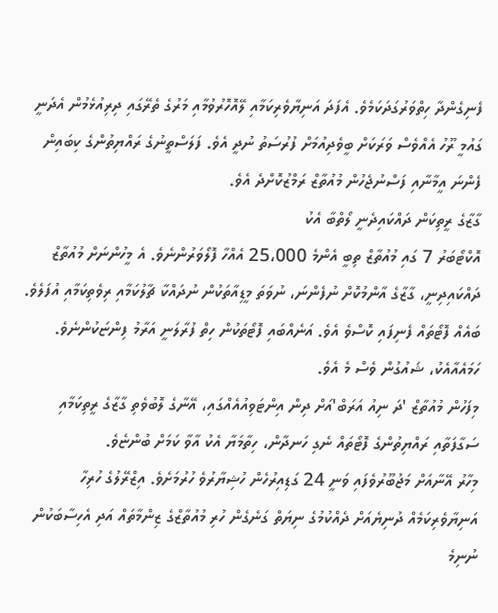ފެނިގެންދާ ހިތްވަރުގަދަކަމެވެ. އެފަދަ އަނިޔާވެރިކަމާއި ލޭއޮހޮރުވުމާއި މަރުގެ ތެރޭގައި ދިރިއުޅެމުން އެދަނީ ގައުމީ ރޫހު އެއްވެސް ވަރަކަށް ބީވެދިއުމަށް ފުރުސަތު ނުދީ އެވެ. ފަލަސްތީނުގެ ރައްޔިތުންގެ ކިބައިން ފެންނަ އީމާނާއި ފަސްނުޖެހުން މުއުތާޒް ރަމްޒުކޮށްދެ އެވެ.
ގާޒާގެ ރީތިކަން ދައްކައިދެނީ ލޯތްބާ އެކު
އޮކްޓޯބަރު 7 ގައި މުއުތާޒް ތިބީ އެންމެ 25،000 އެއްހާ ފޮލޯވަރުންނެވެ. އެ މީހުންނަށް މުއުތާޒް ދައްކައިދިނީ، ގާޒާގެ އާންމުކޮށް ނުފެންނަ، ނުވަތަ މީޑިއާތަކުން ނުދައްކާ ޗާލުކަމާއި ރިވެތިކަމާއި އުފަލެވެ.
ބައެއް ފޮޓޯތައް ފެނިފައި ކޮސްވެ އެވެ. އަނެއްބައި ފޮޓޯތަކުން ހިތް ފުރާލަނީ އަރާމު ފިންޏަކުންނެވެ. ހަމައެއާއެކު، ޝައުގުން ވެސް މެ އެވެ.
މިފަހުން މުއުތާޒް 'ދަ ނިއު އަރަބް'އަށް ދިން އިންޓަވިއުއެއްގައި، އޭނާގެ ލޮބުވެތި ގާޒާގެ ރީތިކަމާއި ސަގާފަތާއި ރައްޔިތުންގެ ފޮޓޯތައް ނެގި ހަނދާން، ހިތާމަޔާ އެކު އާވާ ކަމަށް ބުންޏެވެ.
މިހާރު އޭނާއަށް މަޖުބޫރުވެފައި ވަނީ 24 ގަޑިއިރުހެން ހުޝިޔާރުވެ ހުރުމަށެވެ. އިޒްރޭލުގެ ހުރިހާ އަނިޔާވެރިކަމެއް ދުނިޔެއަށް ދެއްކުމުގެ ނިޔަތް ގަނެގެން ހުރި މުއުތާޒްގެ ޒިންމާތައް އަދި އެހިސާބަކުން ނުނިމެ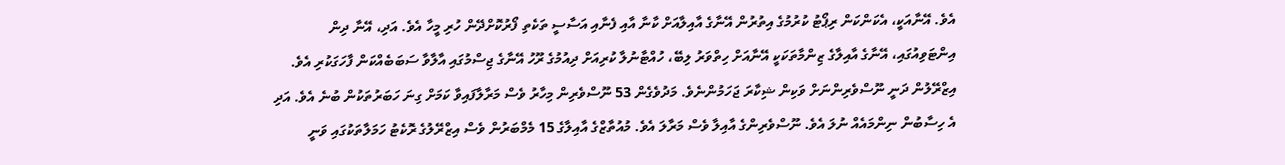އެވެ. އޭނާއަކީ، އެކަންކަން ރިޕޯޓު ކުރުމުގެ އިތުރުން އޭނާގެ އާއިލާއަށް ކާނާ އާއި ފެނާއި އަސާސީ ތަކެތި ފޯރުކޮށްދޭން ހުރި މީހާ އެވެ. އަދި، އޭނާ ދިން އިންޓަވިއުގައި، އޭނާގެ އާއިލާގެ ޒިންމާތަކަކީ އޭނާއަށް ހިތްވަރު ލިބޭ، ހުއްޓާނުލާ ކުރިއަށް ދިއުމުގެ ރޫހު އޭނާގެ ޖިސްމުގައި އާލާވާ ސަބަބެއްކަން ފާހަގަކުރި އެވެ.
އިޒްރޭލުން ދަނީ ނޫސްވެރިންނަށް ވަކިން ޝިކާރަ ޖަހަމުންނެވެ. މަދުވެގެން 53 ނޫސްވެރިން މިހާރު ވެސް މަރާލާފައިވާ ކަމަށް ގިނަ ހަބަރުތަކުން ބުނެ އެވެ. އަދި އެ ހިސާބުން ނިންމައެއް ނުލަ އެވެ. ނޫސްވެރިންގެ އާއިލާ ވެސް މަރާލަ އެވެ. މުއުތާޒްގެ އާއިލާގެ 15 މެމްބަރުން ވެސް އިޒްރޭލުގެ ރޮކެޓު ހަމަލާތަކުގައި ވަނީ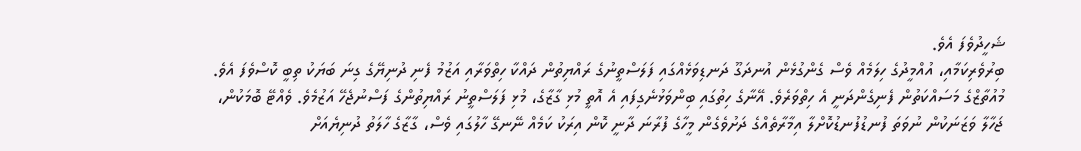ޝަހީދުވެފަ އެވެ.
ބިރުވެރިކަމާއި، އުއްމީދުގެ ހިލަމެއް ވެސް ގެންގުޅެން އުނދަގޫ ދަނޑިވަޅެއްގައި ފަލަސްތީނުގެ ރައްޔިތުން ދައްކާ ހިތްވަރާއި އަޒުމު ފެނި ދުނިޔޭގެ ގިނަ ބަޔަކު ތިބީ ކޮސްވެފަ އެވެ.
މުއުތާޒްގެ މަސައްކަތުން ފެނިގެންދަނީ އެ ހިތްވަރެވެ. އޭނާގެ ހިތުގައި ބިންވަޅުނެގިފައި އެ އޮތީ މުޅި ގާޒާގެ، މުޅި ފަލަސްތީނު ރައްޔިތުންގެ ފަސްނުޖެހޭ އަޒުމެވެ. ވެއްޓޭ ބޮމަކުން، ޖަހާލާ ވަޒަނަކުން ނުވަތަ ފުނޑުފުނޑުކޮށްލާ އިމާރާތެއްގެ ދަށުވެގެން މީހާގެ ފުރާނަ ދާނީ ކޮން އިރަކު ކަމެއް ނޭނގޭ ހާލުގައި ވެސް، ގާޒާގެ ހާލަތު ދުނިޔެއަށް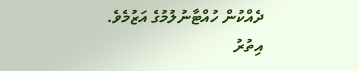ދެއްކުން ހުއްޓާނުލުމުގެ އަޒުމެވެ.
އިތުރު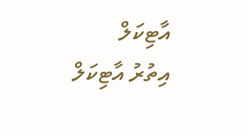އާޓިކަލް
އިތުރު އާޓިކަލް